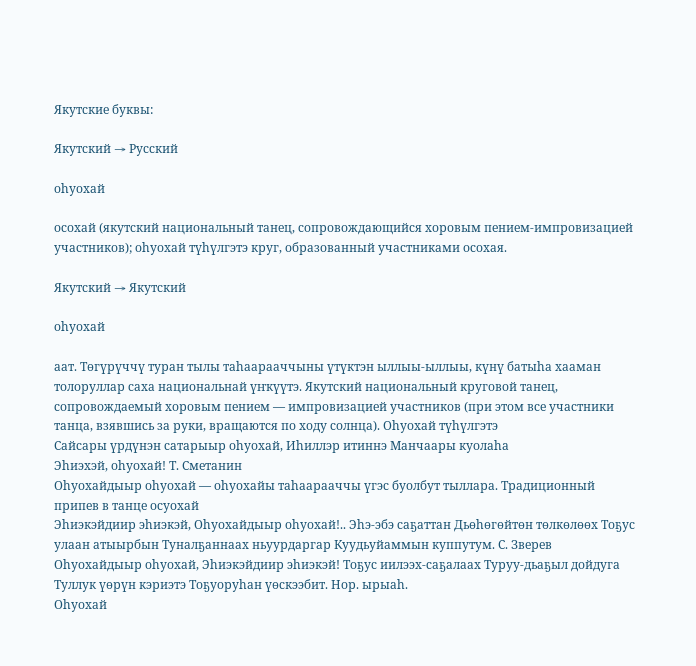Якутские буквы:

Якутский → Русский

оһуохай

осохай (якутский национальный танец, сопровождающийся хоровым пением-импровизацией участников); оһуохай түһүлгэтэ круг, образованный участниками осохая.

Якутский → Якутский

оһуохай

аат. Төгүрүччү туран тылы таһаарааччыны үтүктэн ыллыы-ыллыы, күнү батыһа хааман толоруллар саха национальнай үҥкүүтэ. Якутский национальный круговой танец, сопровождаемый хоровым пением — импровизацией участников (при этом все участники танца, взявшись за руки, вращаются по ходу солнца). Оһуохай түһүлгэтэ
Сайсары үрдүнэн сатарыыр оһуохай, Иһиллэр итиннэ Манчаары куолаһа
Эһиэхэй, оһуохай! Т. Сметанин
Оһуохайдыыр оһуохай — оһуохайы таһаарааччы үгэс буолбут тыллара. Традиционный припев в танце осуохай
Эһиэкэйдиир эһиэкэй, Оһуохайдыыр оһуохай!.. Эһэ-эбэ саҕаттан Дьөһөгөйтөн төлкөлөөх Тоҕус улаан атыырбын Туналҕаннаах ньуурдаргар Куудьуйаммын куппутум. С. Зверев
Оһуохайдыыр оһуохай, Эһиэкэйдиир эһиэкэй! Тоҕус иилээх-саҕалаах Туруу-дьаҕыл дойдуга Туллук үөрүн кэриэтэ Тоҕуоруһан үөскээбит. Нор. ырыаһ.
Оһуохай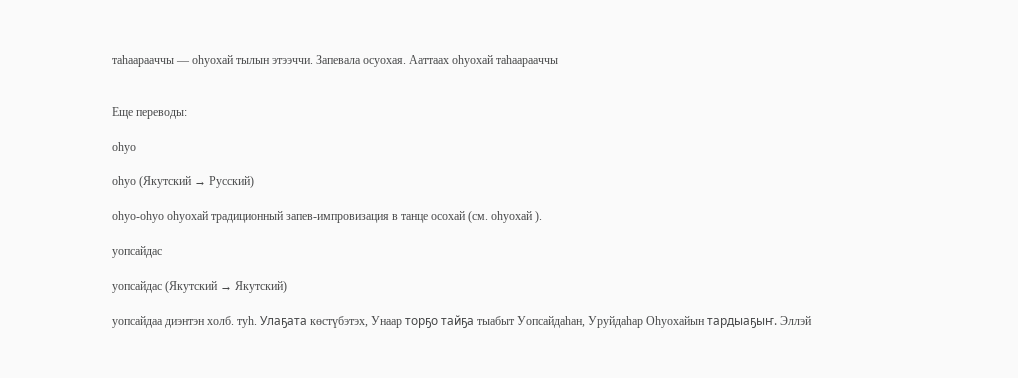таһаарааччы — оһуохай тылын этээччи. Запевала осуохая. Ааттаах оһуохай таһаарааччы


Еще переводы:

оһуо

оһуо (Якутский → Русский)

оһуо-оһуо оһуохай традиционный запев-импровизация в танце осохай (см. оһуохай ).

уопсайдас

уопсайдас (Якутский → Якутский)

уопсайдаа диэнтэн холб. туһ. Улаҕата көстүбэтэх, Унаар торҕо тайҕа тыабыт Уопсайдаһан, Уруйдаһар Оһуохайын тардыаҕыҥ. Эллэй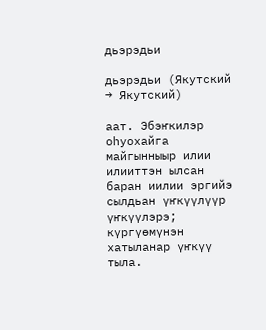дьэрэдьи

дьэрэдьи (Якутский → Якутский)

аат. Эбэҥкилэр оһуохайга майгынныыр илии илииттэн ылсан баран иилии эргийэ сылдьан үҥкүүлүүр үҥкүүлэрэ; күргүөмүнэн хатыланар үҥкүү тыла.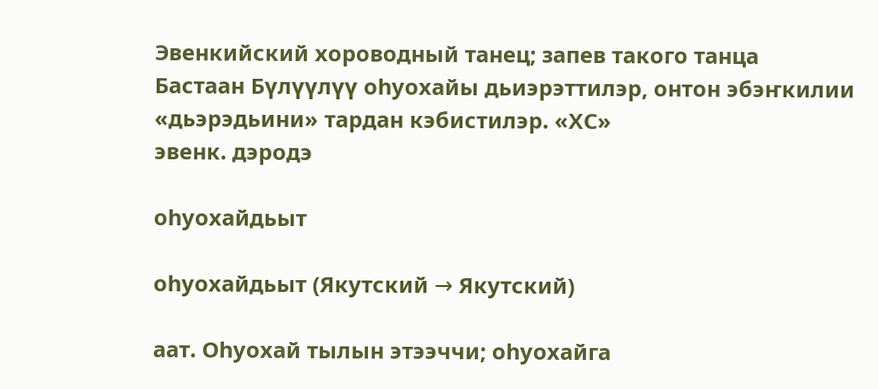Эвенкийский хороводный танец; запев такого танца
Бастаан Бүлүүлүү оһуохайы дьиэрэттилэр, онтон эбэҥкилии «дьэрэдьини» тардан кэбистилэр. «ХС»
эвенк. дэродэ

оһуохайдьыт

оһуохайдьыт (Якутский → Якутский)

аат. Оһуохай тылын этээччи; оһуохайга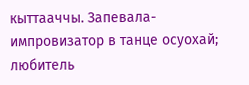кыттааччы. Запевала-импровизатор в танце осуохай; любитель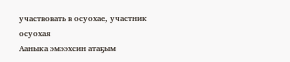участвовать в осуохае, участник осуохая
Ааныка эмээхсин атаҕым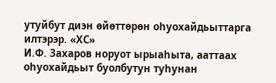утуйбут диэн өйөттөрөн оһуохайдьыттарга илтэрэр. «ХС»
И.Ф. Захаров норуот ырыаһыта, ааттаах оһуохайдьыт буолбутун туһунан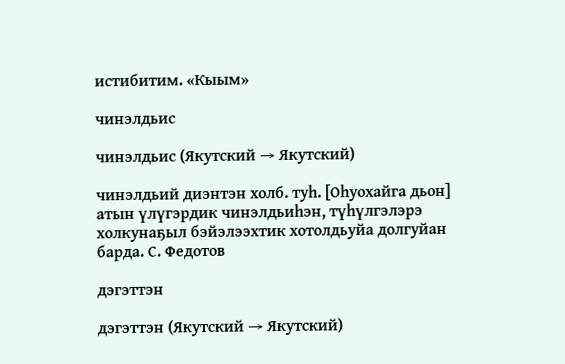истибитим. «Кыым»

чинэлдьис

чинэлдьис (Якутский → Якутский)

чинэлдьий диэнтэн холб. туһ. [Оһуохайга дьон] атын үлүгэрдик чинэлдьиһэн, түһүлгэлэрэ холкунаҕыл бэйэлээхтик хотолдьуйа долгуйан барда. С. Федотов

дэгэттэн

дэгэттэн (Якутский → Якутский)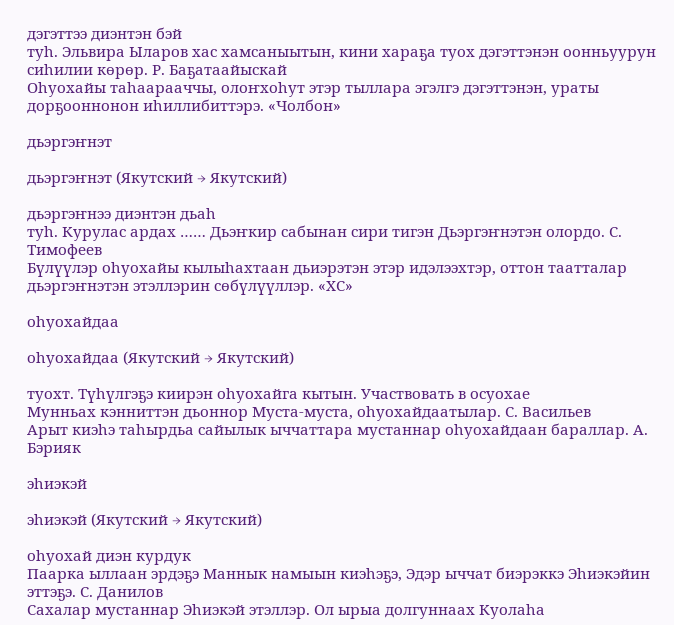дэгэттээ диэнтэн бэй
туһ. Эльвира Ыларов хас хамсаныытын, кини хараҕа туох дэгэттэнэн оонньуурун сиһилии көрөр. Р. Баҕатаайыскай
Оһуохайы таһаарааччы, олоҥхоһут этэр тыллара эгэлгэ дэгэттэнэн, ураты дорҕооннонон иһиллибиттэрэ. «Чолбон»

дьэргэҥнэт

дьэргэҥнэт (Якутский → Якутский)

дьэргэҥнээ диэнтэн дьаһ
туһ. Курулас ардах …… Дьэҥкир сабынан сири тигэн Дьэргэҥнэтэн олордо. С. Тимофеев
Бүлүүлэр оһуохайы кылыһахтаан дьиэрэтэн этэр идэлээхтэр, оттон таатталар дьэргэҥнэтэн этэллэрин сөбүлүүллэр. «ХС»

оһуохайдаа

оһуохайдаа (Якутский → Якутский)

туохт. Түһүлгэҕэ киирэн оһуохайга кытын. Участвовать в осуохае
Мунньах кэнниттэн дьоннор Муста-муста, оһуохайдаатылар. С. Васильев
Арыт киэһэ таһырдьа сайылык ыччаттара мустаннар оһуохайдаан бараллар. А. Бэрияк

эһиэкэй

эһиэкэй (Якутский → Якутский)

оһуохай диэн курдук
Паарка ыллаан эрдэҕэ Маннык намыын киэһэҕэ, Эдэр ыччат биэрэккэ Эһиэкэйин эттэҕэ. С. Данилов
Сахалар мустаннар Эһиэкэй этэллэр. Ол ырыа долгуннаах Куолаһа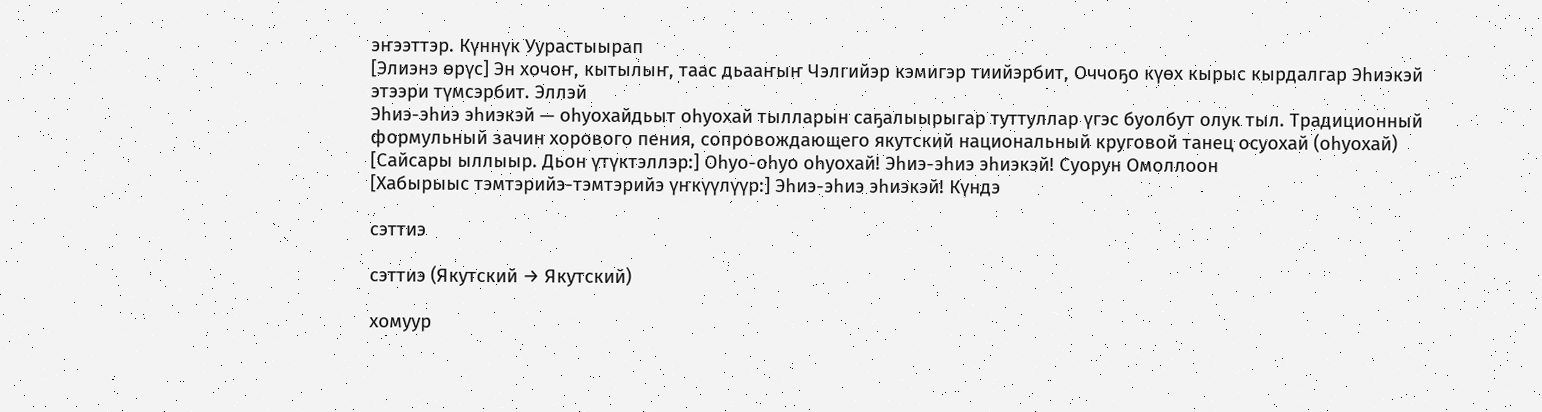эҥээттэр. Күннүк Уурастыырап
[Элиэнэ өрүс] Эн хочоҥ, кытылыҥ, таас дьааҥыҥ Чэлгийэр кэмигэр тиийэрбит, Оччоҕо күөх кырыс кырдалгар Эһиэкэй этээри түмсэрбит. Эллэй
Эһиэ-эһиэ эһиэкэй — оһуохайдьыт оһуохай тылларын саҕалыырыгар туттуллар үгэс буолбут олук тыл. Традиционный формульный зачин хорового пения, сопровождающего якутский национальный круговой танец осуохай (оһуохай)
[Сайсары ыллыыр. Дьон үтүктэллэр:] Оһуо-оһуо оһуохай! Эһиэ-эһиэ эһиэкэй! Суорун Омоллоон
[Хабырыыс тэмтэрийэ-тэмтэрийэ үҥкүүлүүр:] Эһиэ-эһиэ эһиэкэй! Күндэ

сэттиэ

сэттиэ (Якутский → Якутский)

хомуур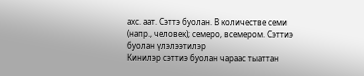ахс. аат. Сэттэ буолан. В количестве семи (напр., человек); семеро, всемером. Сэттиэ буолан үлэлээтилэр
Кинилэр сэттиэ буолан чараас тыаттан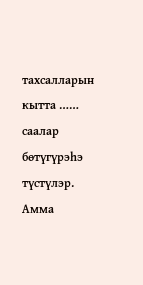тахсалларын кытта …… саалар бөтүгүрэһэ түстүлэр. Амма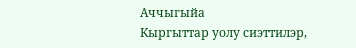Аччыгыйа
Кыргыттар уолу сиэттилэр,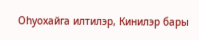Оһуохайга илтилэр, Кинилэр бары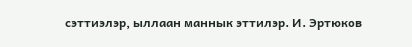сэттиэлэр, ыллаан маннык эттилэр. И. Эртюков